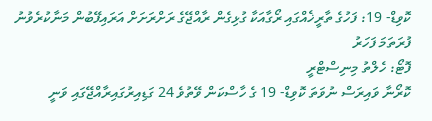ކޮވިޑް- 19: ފަހުގެ ތާރީޚެއްގައި ރޯގާއަކާ ގުޅިގެން ރާއްޖޭގެ ރަށްރަށަށް އަރައިފޭބުން މަނާކުރެވުނު ފުރަތަމަ ފަހަރު
ފޮޓޯ: ހެލްތު މިނިސްޓްރީ
ކޮރޯނާ ވައިރަސް ނުވަތަ ކޮވިޑް- 19 ގެ ހާސްކަން ވޭތުވެ 24 ގަޑިއިރުގައިރާއްޖޭގައި ވަނީ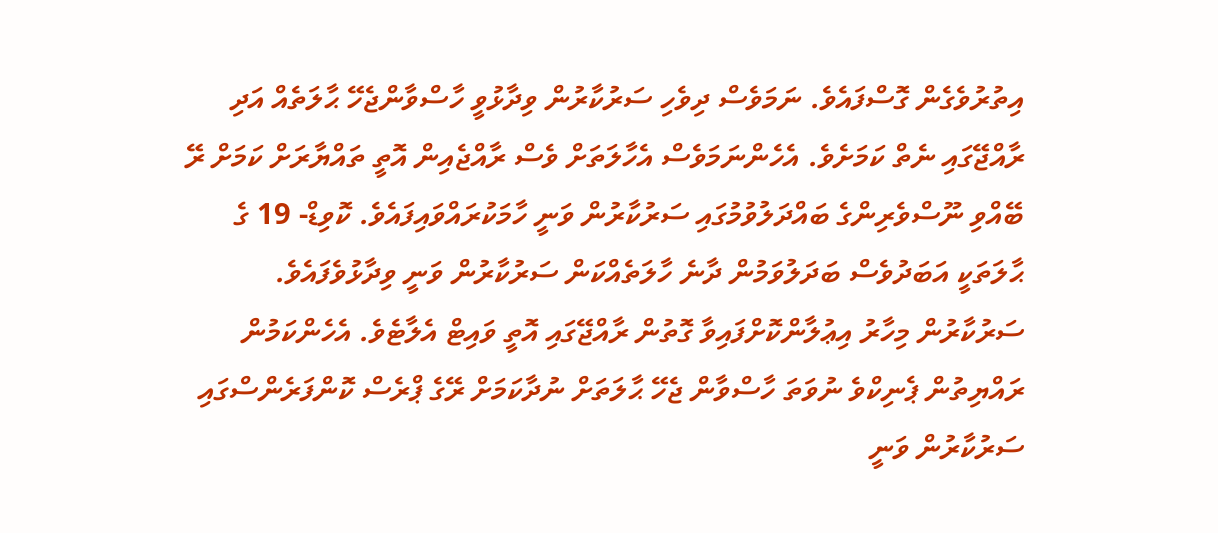އިތުރުވެގެން ގޮސްފައެވެ. ނަމަވެސް ދިވެހި ސަރުކާރުން ވިދާޅުވީ ހާސްވާންޖެހޭ ޙާލަތެއް އަދި ރާއްޖޭގައި ނެތް ކަމަށެވެ. އެހެންނަމަވެސް އެހާލަތަށް ވެސް ރާއްޖެއިން އޮތީ ތައްޔާރަށް ކަމަށް ރޭ ބޭއްވި ނޫސްވެރިންގެ ބައްދަލުވުމުގައި ސަރުކާރުން ވަނީ ހާމަކުރައްވައިފައެވެ. ކޮވިޑް- 19 ގެ ޙާލަތަކީ އަބަދުވެސް ބަދަލުވަމުން ދާނެ ހާލަތެއްކަން ސަރުކާރުން ވަނީ ވިދާޅުވެފައެވެ.
ސަރުކާރުން މިހާރު އިޢުލާންކޮށްފައިވާ ގޮތުން ރާއްޖޭގައި އޮތީ ވައިޓް އެލާޓެވެ. އެހެންކަމުން ރައްޔިތުން ޕެނިކްވެ ނުވަތަ ހާސްވާން ޖެހޭ ޙާލަތަށް ނުދާކަމަށް ރޭގެ ޕްރެސް ކޮންފަރެންސްގައި ސަރުކާރުން ވަނީ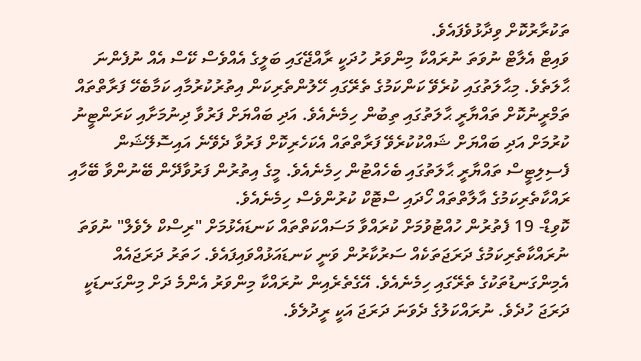ތަކުރާރުކޮށް ވިދާޅުވެފައެވެ.
ވައިޓް އެލާޓް ނުވަތަ ނުރައްކާ މިންވަރު ހުދަކީ ރާއްޖޭގައި ބަލީގެ އެއްވެސް ކޭސް އެއް ނުފެންނަ ޙާލަތެވެ. މިޙާލަތުގައި ކުރެވޭ ކަންކަމުގެ ތެރޭގައި ހޭލުންތެރިކަން އިތުރުކުރުމާއި ކަމާބެހޭ ފަރާތްތައް ތަމްރީނުކޮށް ތައްޔާރީ ޙާލަތުގައި ތިބުން ހިމެނެއެވެ. އަދި ބައްޔަށް ފަރުވާ ދިނުމަށާއި ކަރަންޓީނު ކުރުމަށް އަދި ބައްޔަށް ޝައްކުކުރެވޭ ފަރާތްތައް އެކަހެރިކޮށް ފަރުވާ ދެވޭނެ އައިސޮލޭޝަން ފެސިލިޓީސް ތައްޔާރީ ޙާލަތުގައި ބެހެއްޓުން ހިމެނެއެވެ. މީގެ އިތުރުން ފަރުވާދޭން ބޭނުންވާ ބޭހާއި ރައްކާތެރިކަމުގެ އާލާތްތައް ހޯދައި ސްޓޮކް ކުރުންވެސް ހިމެނެއެވެ.
ކޮވިޑް- 19 ފެތުރުން ހުއްޓުވުމަށް ކުރައްވާ މަސައްކަތްތައް ކަނޑައެޅުމަށް "ރިސްކް ލެވެލް" ނުވަތަ ނުރައްކާތެރިކަމުގެ ދަރަޖަތަކެއް ސަރުކާރުން ވަނީ ކަނޑައަޅުއްވައިފައެވެ. ހަތަރު ދަރަޖައެއް އެމިންގަނޑުތަކުގެ ތެރޭގައި ހިމެނެއެވެ. އޭގެތެރެއިން ނުރައްކާ މިންވަރު އެންމެ ދަށް މިންގަނޑަކީ ދަރަޖަ ހުދެވެ. ނުރައްކަލުގެ ދެވަނަ ދަރަޖަ އަކީ ރީދުލެވެ.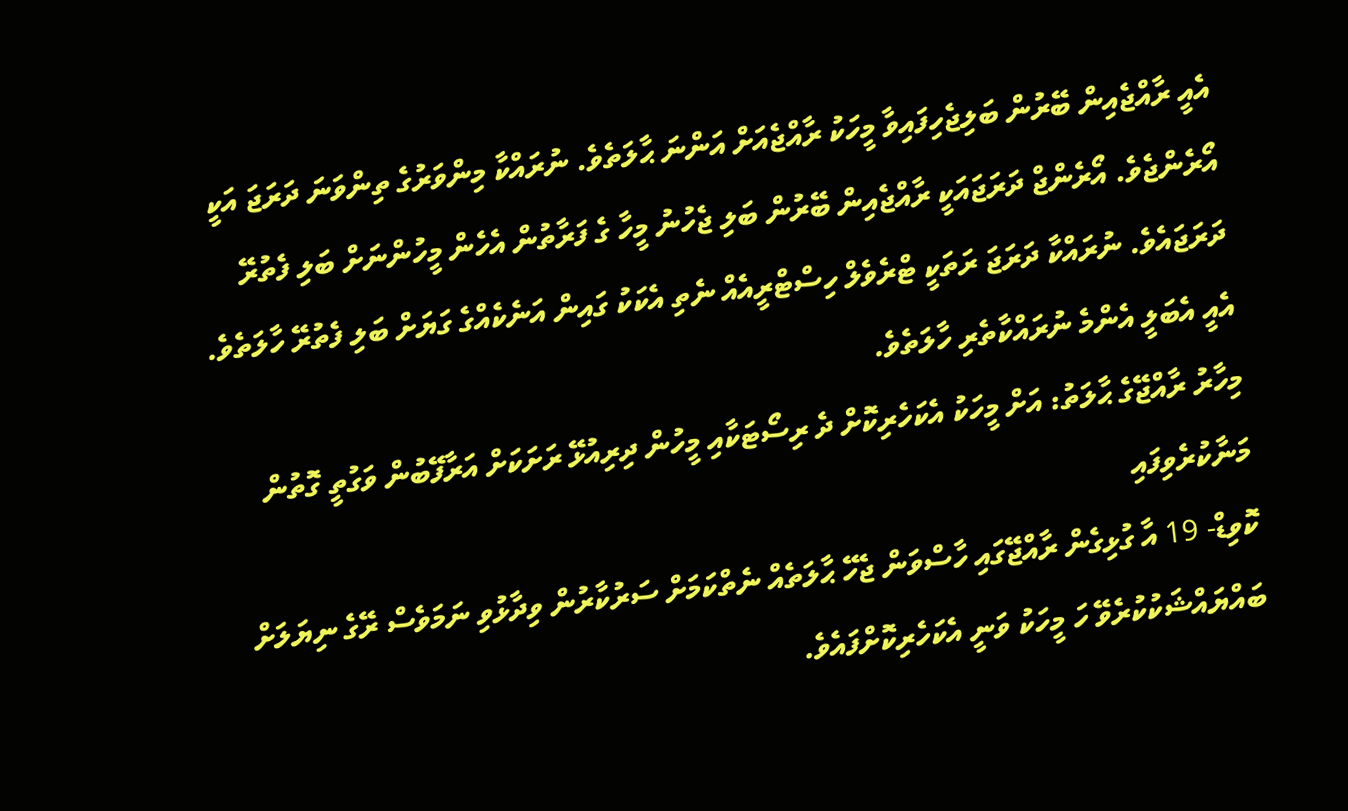އެއީ ރާއްޖެއިން ބޭރުން ބަލިޖެހިފައިވާ މީހަކު ރާއްޖެއަށް އަންނަ ޙާލަތެވެ. ނުރައްކާ މިންވަރުގެ ތިންވަނަ ދަރަޖަ އަކީ އޯރެންޖެވެ. އޯރެންޖް ދަރަޖައަކީ ރާއްޖެއިން ބޭރުން ބަލި ޖެހުނު މީހާ ގެ ފަރާތުން އެހެން މީހުންނަށް ބަލި ފެތުރޭ ދަރަޖައެވެ. ނުރައްކާ ދަރަޖަ ރަތަކީ ޓްރެވެލް ހިސްޓްރީއެއް ނެތި އެކަކު ގައިން އަނެކެއްގެ ގަޔަށް ބަލި ފެތުރޭ ހާލަތެވެ. އެއީ އެބަލީ އެންމެ ނުރައްކާތެރި ހާލަތެވެ.
މިހާރު ރާއްޖޭގެ ޙާލަތު: އަށް މީހަކު އެކަހެރިކޮށް ދެ ރިސޯޓަކާއި މީހުން ދިރިއުޅޭ ރަށަކަށް އަރާފޭބުން ވަގުތީ ގޮތުން މަނާކުރެވިފައި
ކޮވިޑް- 19 އާ ގުޅިގެން ރާއްޖޭގައި ހާސްވަން ޖެހޭ ޙާލަތެއް ނެތްކަމަށް ސަރުކާރުން ވިދާޅުވި ނަމަވެސް ރޭގެ ނިޔަލަށް ބައްޔައްޝަކުކުރެވޭ ހަ މީހަކު ވަނީ އެކަހެރިކޮށްފައެވެ.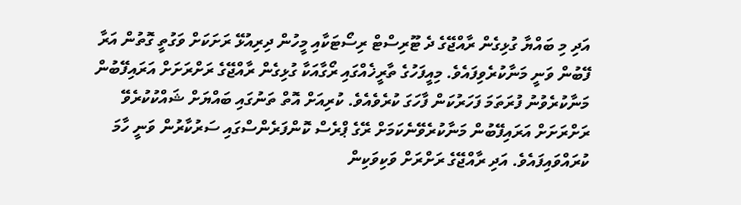އަދި މި ބައްޔާ ގުޅިގެން ރާއްޖޭގެ ދެ ޓޫރިސްޓް ރިސޯޓަކާއި މީހުން ދިރިއުޅޭ ރަށަކަށް ވަގުތީ ގޮތުން އަރާ ފޭބުން ވަނީ މަނާކުރެވިފައެވެ. މިއީފަހުގެ ތާރީޚެއްގައި ރޯގާއަކާ ގުޅިގެން ރާއްޖޭގެ ރަށްރަށަށް އަރައިފޭބުން މަނާކުރެވުނު ފުރަތަމަ ފަހަރުކަން ފާހަގަ ކުރެވެއެވެ. ކުރިއަށް އޮތް ތަނުގައި ބައްޔަށް ޝައްކުކުރެވޭ ރަށްރަށަށް އަރައިފޭބުން މަނާކުރެވޭނެކަމަށް ރޭގެ ޕްރެސް ކޮންފަރެންސްގައި ސަރުކާރުން ވަނީ ހާމަ ކުރައްވައިފައެވެ. އަދި ރާއްޖޭގެ ރަށްރަށް ވަކިވަކިން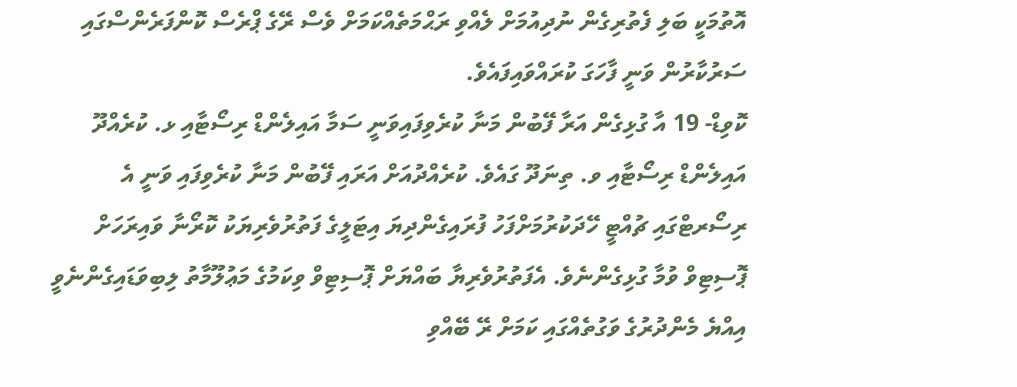އޮތުމަކީ ބަލި ފެތުރިގެން ނުދިއުމަށް ލެއްވި ރަޙްމަތެއްކަމަށް ވެސް ރޭގެ ޕްރެސް ކޮންފަރެންސްގައި ސަރުކާރުން ވަނީ ފާހަގަ ކުރައްވައިފައެވެ.
ކޮވިޑް- 19 އާ ގުޅިގެން އަރާ ފޭބުން މަނާ ކުރެވިފައިވަނީ ސަމާ އައިލެންޑް ރިސޯޓާއި ޅ. ކުރެއްދޫ އައިލެންޑް ރިސޯޓާއި ވ. ތިނަދޫ ގައެވެ. ކުރެއްދުއަށް އަރައި ފޭބުން މަނާ ކުރެވިފައި ވަނީ އެ ރިސޯރޓްގައި ޗުއްޓީ ހޭދަކުރުމަށްފަހު ފުރައިގެންދިޔަ އިޓަލީގެ ފަތުރުވެރިޔަކު ކޮރޯނާ ވައިރަހަށް ޕޮސިޓިވް ވުމާ ގުޅިގެންނެވެ. އެފަތުރުވެރިޔާ ބައްޔަށް ޕޮސިޓިވް ވިކަމުގެ މަޢުލޫމާތު ލިބިވަޑައިގެންނެވީ އިއްޔެ މެންދުރުގެ ވަގުތެއްގައި ކަމަށް ރޭ ބޭއްވި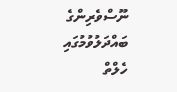ނޫސްވެރިންގެ ބައްދަލުވުމުގައި ހެލްތް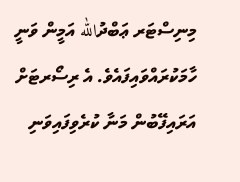މިނިސްޓަރ ޢަބްދުالله އަމީން ވަނީ ހާމަކުރައްވައިފައެވެ. އެ ރިސޯރޓަށް އަރައިފޭބުން މަނާ ކުރެވިފައިވަނި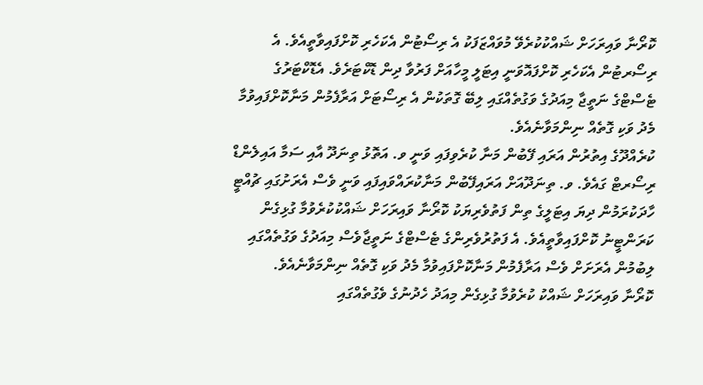ކޮރޯނާ ވައިރަހަށް ޝައްކުކުރެވޭ މުވައްޒަފަކު އެ ރިސޯޓުން އެކަހެރި ކޮށްފައިވާތީއެވެ. އެ ރިސޯރޓުން އެކަހެރި ކޮށްފައޮވަނީ އިޓަލީ މީހާއަށް ފަރުވާ ދިން ޑޮކްޓަރެވެ. އެޑޮކްޓަރުގެ ޓެސްޓްގެ ނަތީޖާ މިއަދުގެ ވަގުތެއްގައި ލިބޭ ގޮތަކުން އެ ރިސޯޓަށް އަރާފެމުން މަނާކޮށްފައިވުމާ މެދު ވަކި ގޮތެއް ނިންމަވާނެއެވެ.
ކުރެއްދޫގެ އިތުރުން އަރައި ފޭބުން މަނާ ކުރެވިފައި ވަނީ ވ. އަތޮޅު ތިނަދޫ އާއި ސަމާ އައިލެންޑް ރިސޯރޓް ގައެވެ. ވ. ތިނަދޫއަށް އަރައިފޭބުން މަނާކުރައްވައިފައި ވަނީ ވެސް އެރަށުގައި ޗުއްޓީ ހާދަކުރަމުން ދިޔަ އިޓަލީގެ ތިން ފަތުވެރިޔަކު ކޮރޯނާ ވައިރަހަށް ޝައްކުކުރެވުމާ ގުޅިގެން ކަރަންޓީނު ކޮށްފައިވާތީއެވެ. އެ ފަތުރުވެރިންގެ ޓެސްޓްގެ ނަތީޖާވެސް މިއަދުގެ ވަގުތެއްގައި ލިބުމުން އެރަށަށް ވެސް އަރާފެމުން މަނާކޮށްފައިވުމާ މެދު ވަކި ގޮތެއް ނިންމަވާނެއެވެ.
ކޮރޯނާ ވައިރަހަށް ޝައްކު ކުރެވުމާ ގުޅިގެން މިއަދު ހެދުނުގެ ވެގުތެއްގައި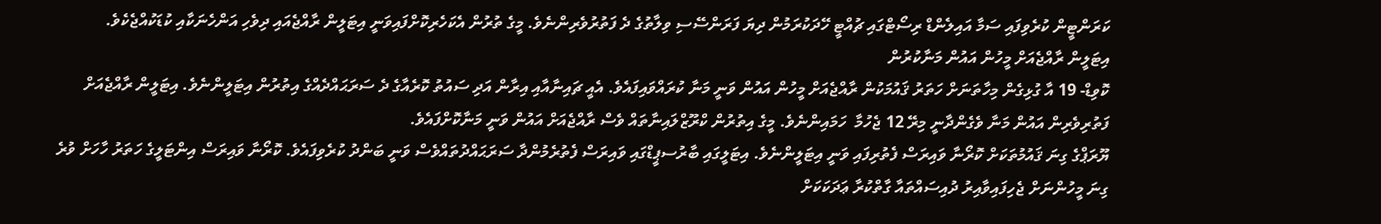ކަރަންޓީން ކުރެވިފައި ސަމާ އައިލެންޑް ރިސޯޓްގައި ޗުއްޓީ ހޭދަކުރަމުން ދިޔަ ފަރަންސޭސި ވިލާތުގެ ދެ ފަތުރުވެރިންނެވެ. މީގެ ތުރުން އެކަހެރިކޮށްފައިވަނީ އިޓަލީން ރާއްޖެއައި ދިވެހި އަންހެނަކާއި ކުޑަކުއްޖެކެވެ.
އިޓަލީން ރާއްޖެއަށް މީހުން އައުން މަނާކުރުން
ކޮވިޑް- 19 އާ ގުޅިގެން މިހާތަނަށް ހަތަރު ޤައުމަކުން ރާއްޖެއަށް މީހުން އައުން ވަނީ މަނާ ކުރައްވައިފައެވެ. އެއީ ޗައިނާއާއި އިރާން އަދި ސައުތު ކޮރެއާގެ ދެ ސަރަޙައްދެއްގެ އިތުރުން އިޓަލީންނެވެ. އިޓަލީން ރާއްޖެއަށް ފަތުރިވެރިން އައުން މަނާ ވެގެންދާނީ މިރޭ 12 ޖެހުމާ  ހަމައިންނެވެ. މީގެ އިތުރުން ކްރޫޒްލައިނާތައް ވެސް ރާއްޖެއަށް އައުން ވަނީ މަނާކޮށްފައެވެ.
ޔޫރަޕްގެ ގިނަ ޤައުމުތަކަށް ކޮރޯނާ ވައިރަސް ފެތުރިފައި ވަނީ އިޓަލީންނެވެ. އިޓަލީގައި ބާރުސޕީޑްގައި ވައިރަސް ފެތުރެމުންދާ ސަރަޙައްދުތައްވެސް ވަނީ ބަންދު ކުރެވިފައެވެ. ކޮރޯނާ ވައިރަސް އިންޓަލީގެ ހަތަރު ހާހަށް ވުރެ ގިނަ މީހުންނަށް ޖެހިފައިވާއިރު ދުއިސައްތައާ ގާތްކުރާ ޢަދަކަކަށް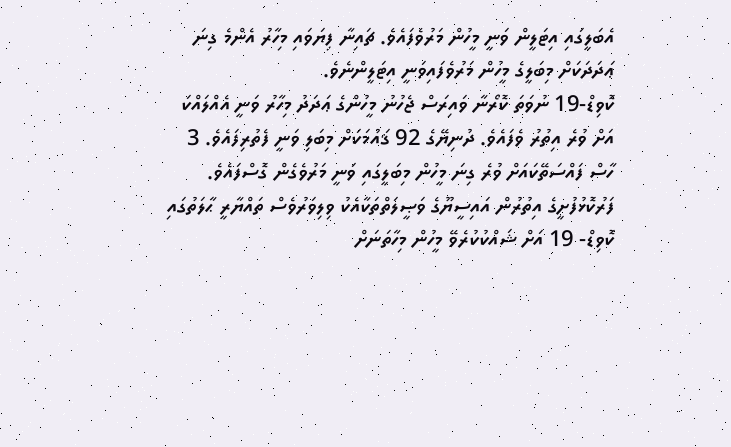އެބަލީގައި އިޓަލީން ވަނީ މީހުން މަރުވެފައެވެ. ޗައިނާ ފިޔަވައި މިހާރު އެންމެ ގިނަ ޢަދަދަކަށް މިބަލީގެ މީހުން މަރުވެފައިވަނީ އިޓަލީންނެވެ.
ކޮވިޑް-19 ނުވަތަ ކޮރޯނާ ވައިރަސް ޖެހުނު މީހުންގެ ޢަދަދު މިހާރު ވަނީ އެއްލައްކަ އަށް ވުރެ އިތުރު ވެފައެވެ. ދުނިޔޭގެ 92 ޤައުމަކަށް މިބަލި ވަނީ ފެތުރިފައެވެ. 3 ހާސް ފައްސަތޭކައަށް ވުރެ ގިނަ މީހުން މިބަލީގައި ވަނީ މަރުވެގެން ގޮސްފައެވެ.
ފަރުކޮޅުފުށީގެ އިތުރުން އައިސީޔޫގެ ވަޞީލަތްތަކާއެކު ވިލިވަރުވެސް ތައްޔާރީ ޙާލަތުގައި
ކޮވިޑް- 19 އަށް ޝައްކުކުރެވޭ މީހުން މިހާތަނަށް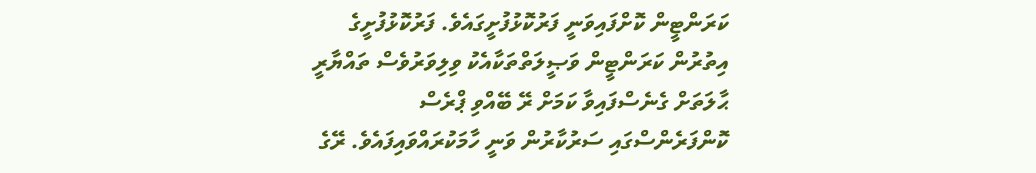ކަރަންޓީން ކޮށްފައިވަނީ ފަރުކޮޅުފުށީގައެވެ. ފަރުކޮޅުފުށީގެ އިތުރުން ކަރަންޓީން ވަޞީލަތްތަކާއެކު ވިލިވަރުވެސް ތައްޔާރީ ޙާލަތަށް ގެނެސްފައިވާ ކަމަށް ރޭ ބޭއްވި ޕްރެސް ކޮންފަރެންސްގައި ސަރުކާރުން ވަނީ ހާމަކުރައްވައިފައެވެ. ރޭގެ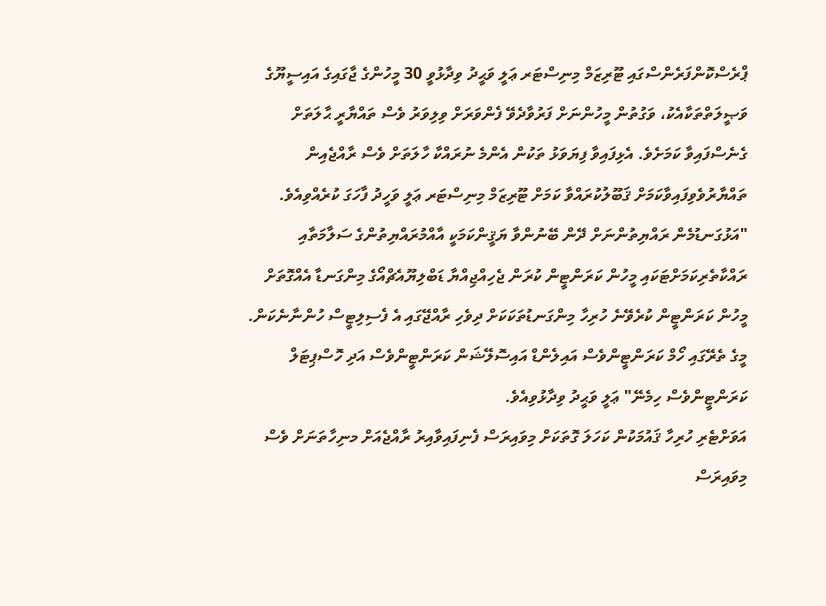ޕްރެސްކޮންފަރެންސްގައި ޓޫރިޒަމް މިނިސްޓަރ ޢަލީ ވަޙީދު ވިދާޅުވީ 30 މީހުންގެ ޖާގައިގެ އައިސީޔޫގެ ވަޞީލަތްތަކާއެކު، ވަގުތުން މީހުންނަށް ފަރުވާދެވޭ ފެންވަރަށް ވިލިވަރު ވެސް ތައްޔާރީ ޙާލަތަށް ގެނެސްފައިވާ ކަމަށެވެ. އެޅިފައިވާ ފިޔަވަޅު ތަކުން އެންމެ ނުރައްކާ ހާލަތަށް ވެސް ރާއްޖެއިން ތައްޔާރުވެވިފައިވާކަމަށް ޤަބޫލުކުރައްވާ ކަމަށް ޓޫރިޒަމް މިނިސްޓަރ ޢަލީ ވަހީދު ފާހަގަ ކުރެއްވިއެވެ.
"އަޅުގަނޑުމެން ރައްޔިތުންނަށް ދޭން ބޭނުންވާ ޔަޤީންކަމަކީ އާއްމުރައްޔިތުންގެ ސަލާމަތާއި ރައްކާތެރިކަމަށްޓަކައި މީހުން ކަރަންޓީން ކުރަން ޖެހިއްޖިއްޔާ ޑަބްލިޔޫއެޗްއޯގެ މިންގަނޑާ އެއްގޮތަށް މީހުން ކަރަންޓީން ކުރެވޭނެ ހުރިހާ މިންގަނޑުތަކަކަށް ދިވެހި ރާއްޖޭގައި އެ ފެސިލިޓީސް ހުންނާނެކަން. މީގެ ތެރޭގައި ހޯމް ކަރަންޓީންވެސް އައިލެންޑް އައިސޮލޭޝަން ކަރަންޓީންވެސް އަދި ހޮސްޕިޓަލް ކަރަންޓީންވެސް ހިމެނޭ" ޢަލީ ވަޙީދު ވިދާޅުވިއެވެ.
އަވަށްޓެރި ހުރިހާ ޤައުމަކުން ކަހަލަ ގޮތަކަށް މިވައިރަސް ފެނިފައިވާއިރު ރާއްޖެއަށް މނިހާތަނަށް ވެސް މިވައިރަސް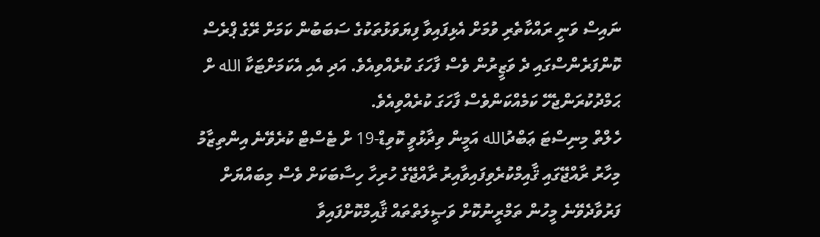ނައިސް ވަނީ ރައްކާތެރި ވުމަށް އެޅިފައިވާ ފިޔަވަޅުތަކުގެ ސަބަބުން ކަމަށް ރޭގެ ޕްރެސް ކޮންފަރެންސްގައި ދެ ވަޒީރުން ވެސް ފާހަގަ ކުރެއްވިއެވެ. އަދި އެއި އެކަމަށްޓަކާ الله ށް ޙަމްދުކުރަންޖެހޭ ކަމެއްކަންވެސް ފާހަގަ ކުރެއްވިއެވެ.
ހެލްތް މިނިސްޓަ ޢަބްދުالله އަމީން ވިދާޅުވީ ކޮވިޑް-19 ށް ޓެސްޓް ކުރެވޭނެ އިންތިޒާމު މިހާރު ރާއްޖޭގައި ޤާއިމްކުރެވިފައިވާއިރު ރާއްޖޭގެ ހުރިހާ ހިސާބަކަށް ވެސް މިބައްޔަށް ފަރުވާދެވޭނެ މީހުން ތަމްރީނުކޮށް ވަޞީލަތްތައް ޤާއިމްކޮށްފައިވާ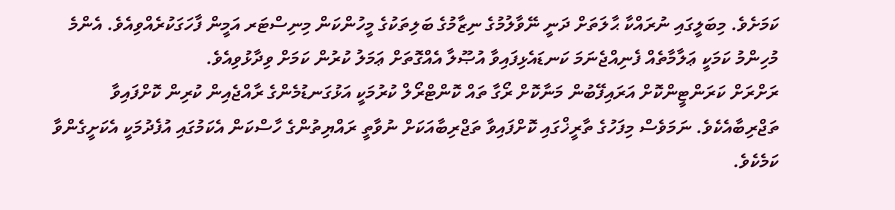ކަމަށެވެ. މިބަލީގައި ނުރައްކާ ޙާލަތަށް ދަނީ ނޭވާލުމުގެ ނިޒާމުގެ ބަލިތަކުގެ މީހުންކަން މިނިސްޓަރ އަމީން ފާހަގަކުރެއްވިއެވެ. އެންމެ މުހިންމު ކަމަކީ ޢަލާމާތެއް ފެނިއްޖެނަމަ ކަނޑައެޅިފައިވާ އުޞޫލާ އެއްގޮތަށް ޢަމަލު ކުރުން ކަމަށް ވިދާޅުވިއެވެ.
ރަށްރަށް ކަރަންޓީންކޮށް އަރައިފޭބުން މަނާކޮށް ރޯގާ ތައް ކޮންޓްރޯލް ކުރުމަކީ އަޅުގަނޑުމެންގެ ރާއްޖެއިން ކުރިން ކޮށްފައިވާ ތަޖްރިބާއެކެވެ. ނަމަވެސް މިފަހުގެ ތާރީޚްގައި ކޮށްފައިވާ ތަޖްރިބާއަކަށް ނުވާތީ ރައްޔިތުންގެ ހާސްކަން އެކަމުގައި އުފެދުމަކީ އެކަށީގެންވާ ކަމެކެވެ.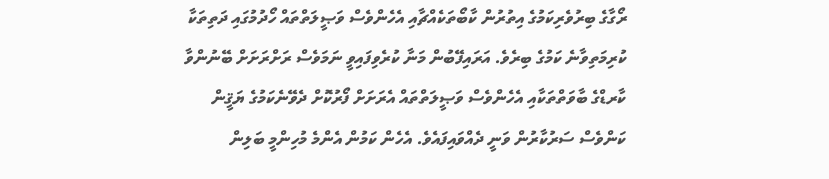ރޯގާގެ ބިރުވެރިކަމުގެ އިތުރުން ކާބޯތަކެއްޗާއި އެހެންވެސް ވަޞީލަތްތައް ހޯދުމުގައި ދަތިތަކާ ކުރިމަތިވާނެ ކަމުގެ ބިރެވެ. އަރައިފޭބުން މަނާ ކުރެވިފައިވީ ނަމަވެސް ރަށްރަށަށް ބޭނުންވާ ކާރޑްގެ ބާވަތްތަކާއި އެހެންވެސް ވަޞީލަތްތައް އެރަށަށް ފޯރުކޮށް ދެވޭނެކަމުގެ ޔަޤީން ކަންވެސް ސަރުކާރުން ވަނީ ދެއްވައިފައެވެ. އެހެން ކަމުން އެންމެ މުހިންމީ ބަލިން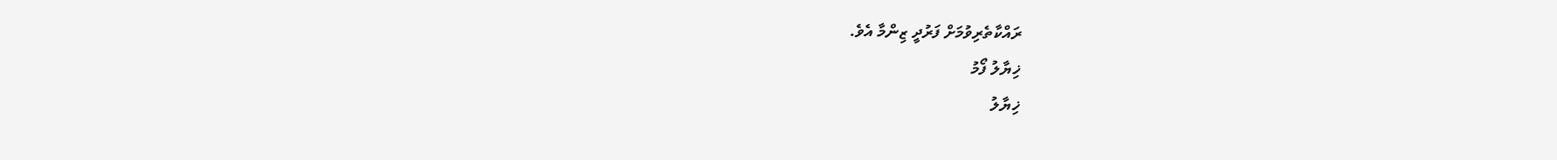ރައްކާތެރިވުމަށް ފަރުދީ ޒިންމާ އެވެ.
ޚިޔާލު ފޯމު
ޚިޔާލު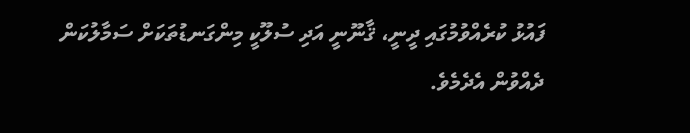ފައުޅު ކުރެއްވުމުގައި ދީނީ، ޤާނޫނީ އަދި ސުލޫކީ މިންގަނޑުތަކަށް ސަމާލުކަން ދެއްވުން އެދެމެވެ.